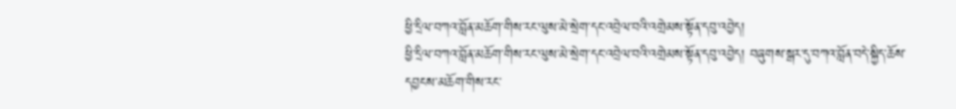ཕྱི་དྲིལ་བཀའ་བློན་མཆོག་གིས་རང་ལུས་མེ་སྲེག་དང་འབྲེལ་བའི་འགྲེམས་སྟོན་དབུ་འབྱེད།
ཕྱི་དྲིལ་བཀའ་བློན་མཆོག་གིས་རང་ལུས་མེ་སྲེག་དང་འབྲེལ་བའི་འགྲེམས་སྟོན་དབུ་འབྱེད། བཞུགས་སྒར་དུ་བཀའ་བློན་བདེ་སྐྱིད་ཆོས་དབྱངས་མཆོག་གིས་རང་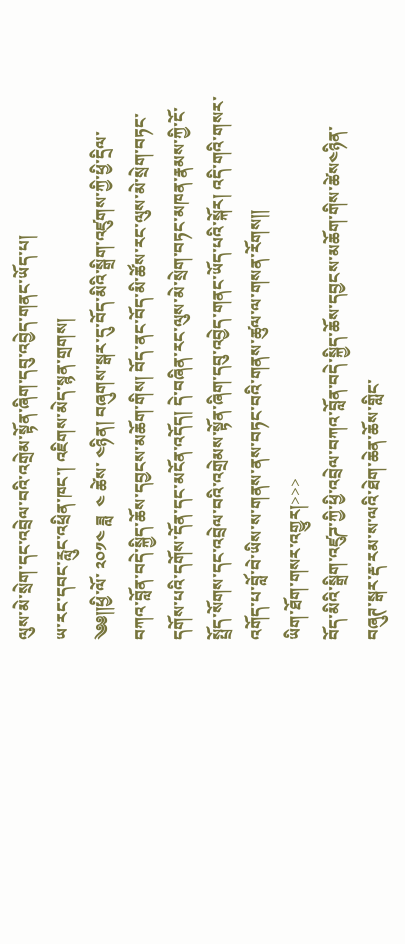ལུས་མེ་སྲེག་དང་འབྲེལ་བའི་འགྲེམ་སྟོན་ཞིག་དབུ་འབྱེད་གནང་ཡོད་པ།
ཡ་རང་དབང་རླུང་འཕྲིན་ཁང་། འཇིགས་མེད་སྙན་གྲགས།
༄༅༎ཕྱི་ལོ་ ༢༠༡༤ ཟླ  ༤ ཚེས་ ༤ཉིན། བཞུགས་སྒར་དུ་བོད་མིའི་སྒྲིག་འཛུགས་ཀྱི་ཕྱི་དྲིལ་བཀའ་བློན་བདེ་སྐྱིད་ཆོས་དབྱངས་མཆོག་གིས། བོད་ནང་བོད་མི་ཚོས་རང་ལུས་མེ་སྲེག་བཏང་དགོས་པའི་དགོས་དོན་དང་མངོན་འདོད། དེ་བཞིན་རང་ལུས་མེ་སྲེག་བཏང་མཁན་རྣམས་ཀྱི་ངོ་སྤྲོད་སོགས་དང་འབྲེལ་བའི་འགྲེམས་སྟོན་ཞིག་དབུ་འབྱེད་གནང་ཡོད་པའི་སྐོར། འདི་གའི་གསར་འགོད་པ་བློ་བེ་ཡིས་ས་གནས་ནས་བཏང་བའི་གནས་ཚུལ་ལ་གསན་རོགས༎
ཡིག་ཐོག་གསར་འགྱུར།>>>
བོད་མིའི་སྒྲིག་འཛུཌ་ཀྱི་ཕྱི་འབྲེལ་བཀའ་བློན་བདེ་སྐྱིད་ཆོས་དབྱངས་མཆོག་གིས་ཚེས༤ཉིན་བཞུཊ་སྒར་རྡ་རམ་ས་ལའི་ཐེག་ཆེན་ཆོས་གླིང་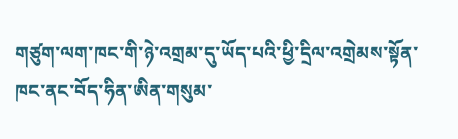གཙུག་ལག་ཁང་གི་ཉེ་འགྲམ་དུ་ཡོད་པའི་ཕྱི་དྲིལ་འགྲེམས་སྟོན་ཁང་ནང་བོད་ཧིན་ཨིན་གསུམ་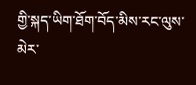གྱི་སྐད་ཡིག་ཐོག་བོད་མིས་རང་ལུས་མེར་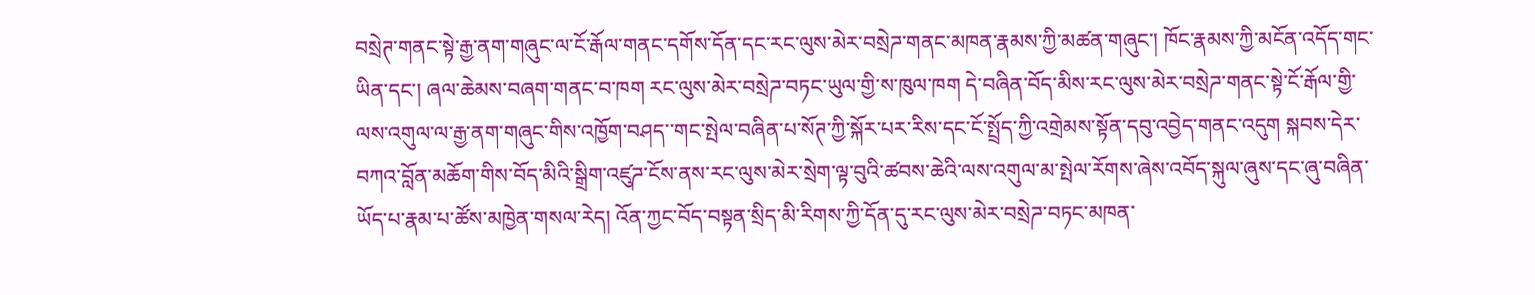བསྲེཊ་གནང་སྟེ་རྒྱ་ནག་གཞུང་ལ་ངོ་རྒོལ་གནང་དགོས་དོན་དང་རང་ལུས་མེར་བསྲེཌ་གནང་མཁན་རྣམས་ཀྱི་མཚན་གཞུང་། ཁོང་རྣམས་ཀྱི་མངོན་འདོད་གང་ཡིན་དང་། ཞལ་ཆེམས་བཞག་གནང་བ་ཁག རང་ལུས་མེར་བསྲེཌ་བཏང་ཡུལ་གྱི་ས་ཁུལ་ཁག དེ་བཞིན་བོད་མིས་རང་ལུས་མེར་བསྲེཌ་གནང་སྟེ་ངོ་རྒོལ་གྱི་ལས་འགུལ་ལ་རྒྱ་ནག་གཞུང་གིས་འཁྱོག་བཤད་་གང་སྤེལ་བཞིན་པ་སོཊ་ཀྱི་སྐོར་པར་རིས་དང་ངོ་སྤྲོད་ཀྱི་འགྲེམས་སྟོན་དབུ་འབྱེད་གནང་འདུག སྐབས་དེར་བཀའ་བློན་མཆོག་གིས་བོད་མིའི་སྒྲིག་འཛུཌ་ངོས་ནས་རང་ལུས་མེར་སྲེག་ལྟ་བུའི་ཚབས་ཆེའི་ལས་འགུལ་མ་སྤེལ་རོགས་ཞེས་འབོད་སྐུལ་ཞུས་དང་ཞུ་བཞིན་ཡོད་པ་རྣམ་པ་ཚོས་མཁྱེན་གསལ་རེད། འོན་ཀྱང་བོད་བསྟན་སྲིད་མི་རིགས་ཀྱི་དོན་དུ་རང་ལུས་མེར་བསྲེཌ་བཏང་མཁན་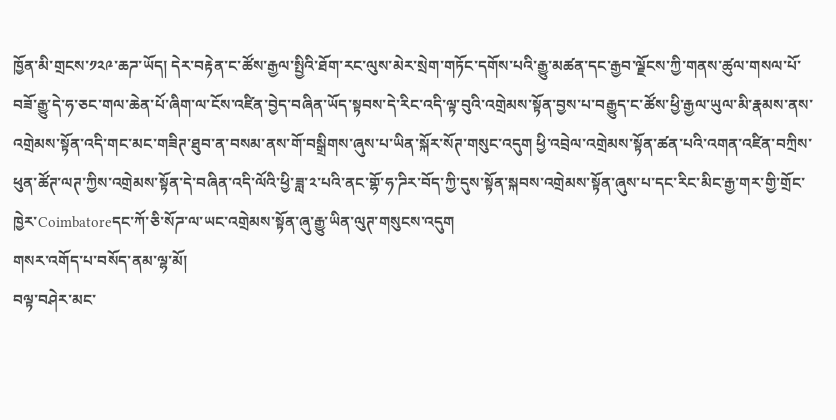ཁྱོན་མི་གྲངས་༡༢༩་ཆཌ་ཡོད། དེར་བརྟེན་ང་ཚོས་རྒྱལ་སྤྱིའི་ཐོག་རང་ལུས་མེར་སྲེག་གཏོང་དགོས་པའི་རྒྱུ་མཚན་དང་རྒྱབ་ལྗོངས་ཀྱི་གནས་ཚུལ་གསལ་པོ་བཟོ་རྒྱུ་དེ་ཧ་ཅང་གལ་ཆེན་པོ་ཞིག་ལ་ངོས་འཛིན་བྱེད་བཞིན་ཡོད་སྟབས་དེ་རིང་འདི་ལྟ་བུའི་འགྲེམས་སྟོན་བྱས་པ་བརྒྱུད་ང་ཚོས་ཕྱི་རྒྱལ་ཡུལ་མི་རྣམས་ནས་འགྲེམས་སྟོན་འདི་གང་མང་གཟིཊ་ཐུབ་ན་བསམ་ནས་གོ་བསྒྲིགས་ཞུས་པ་ཡིན་སྐོར་སོཊ་གསུང་འདུག ཕྱི་འབྲེལ་འགྲེམས་སྟོན་ཚན་པའི་འགན་འཛིན་བཀྲིས་ཕུན་ཚོཊ་ལཊ་ཀྱིས་འགྲེམས་སྟོན་དེ་བཞིན་འདི་ལོའི་ཕྱི་ཟླ་༢་པའི་ནང་གྷོ་ཧ་ཌིར་བོད་ཀྱི་དུས་སྟོན་སྐབས་འགྲེམས་སྟོན་ཞུས་པ་དང་རིང་མིང་རྒྱ་གར་གྱི་གྲོང་ཁྱེར་Coimbatoreདང་ཀོ་ཅི་སོཌ་ལ་ཡང་འགྲེམས་སྟོན་ཞུ་རྒྱུ་ཡིན་ལུཊ་གསུངས་འདུག
གསར་འགོད་པ་བསོད་ནམ་ལྷ་མོ།
བལྟ་བཤེར་མང་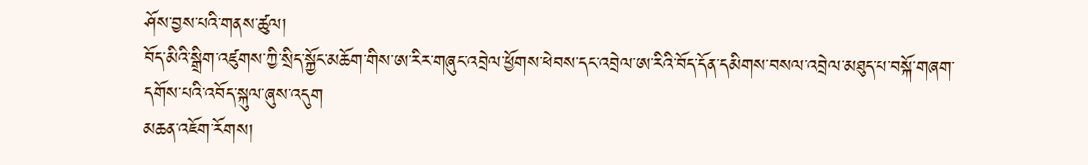ཤོས་བྱས་པའི་གནས་ཚུལ།
བོད་མིའི་སྒྲིག་འཛུགས་ཀྱི་སྲིད་སྐྱོང་མཆོག་གིས་ཨ་རིར་གཞུང་འབྲེལ་ཕྱོགས་ཕེབས་དང་འབྲེལ་ཨ་རིའི་བོད་དོན་དམིགས་བསལ་འབྲེལ་མཐུད་པ་བསྐོ་གཞག་དགོས་པའི་འབོད་སྐུལ་ཞུས་འདུག
མཆན་འཇོག་རོགས།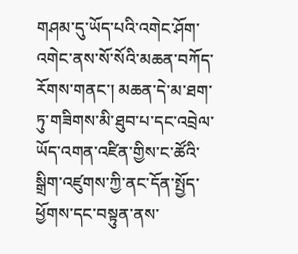གཤམ་དུ་ཡོད་པའི་འགེང་ཤོག་འགེང་ནས་སོ་སོའི་མཆན་བཀོད་རོགས་གནང་། མཆན་དེ་མ་ཐག་ཏུ་གཟིགས་མི་ཐུབ་པ་དང་འབྲེལ་ཡོད་འགན་འཛིན་གྱིས་ང་ཚོའི་སྒྲིག་འཛུགས་ཀྱི་ནང་དོན་སྤྱོད་ཕྱོགས་དང་བསྟུན་ནས་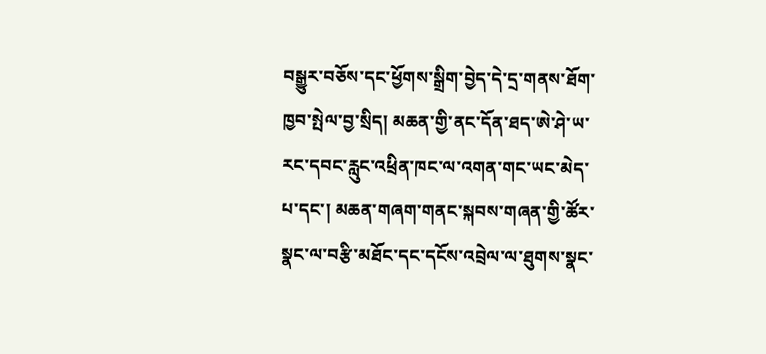བསྒྱུར་བཅོས་དང་ཕྱོགས་སྒྲིག་བྱེད་དེ་དྲ་གནས་ཐོག་ཁྱབ་སྤེལ་བྱ་སྲིད། མཆན་གྱི་ནང་དོན་ཐད་ཨེ་ཤེ་ཡ་རང་དབང་རླུང་འཕྲིན་ཁང་ལ་འགན་གང་ཡང་མེད་པ་དང་། མཆན་གཞག་གནང་སྐབས་གཞན་གྱི་ཚོར་སྣང་ལ་བརྩི་མཐོང་དང་དངོས་འབྲེལ་ལ་ཐུགས་སྣང་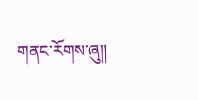གནང་རོགས་ཞུ༎